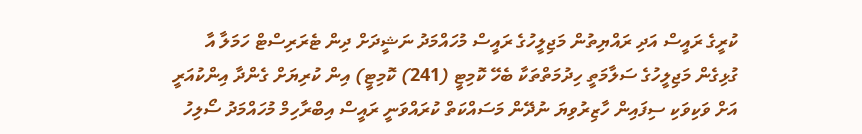ކުރީގެ ރައީސް އަދި ރައްޔިތުން މަޖިލީހުގެ ރައީސް މުހައްމަދު ނަޝީދަށް ދިން ޓެރަރިސްޓް ހަމަލާ އާ ގުޅިގެން މަޖިލީހުގެ ސަލާމަތީ ހިދުމަތްތަކާ ބެހޭ ކޮމިޓީ (241) ކޮމިޓީ) އިން ކުރިޔަށް ގެންދާ އިންކުއަރީ އަށް ވަކިވަކި ސިފައިން ހާޒިރުވިޔަ ނުދޭން މަސައްކަތް ކުރައްވަނީ ރައީސް އިބްރާހިމް މުހައްމަދު ސޯލިހު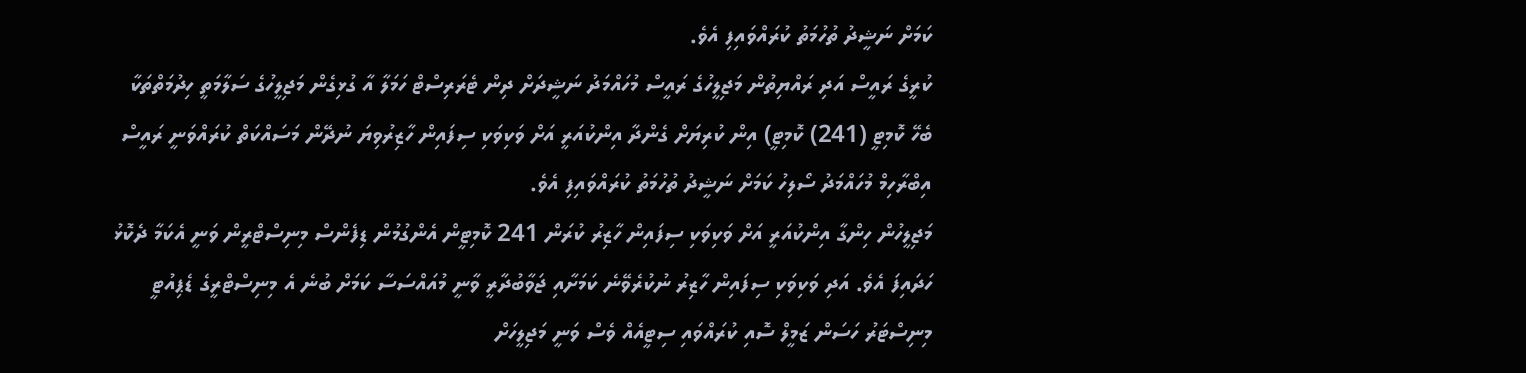ކަމަށް ނަޝީދު ތުހުމަތު ކުރައްވައިފި އެވެ.
ކުރީގެ ރައީސް އަދި ރައްޔިތުން މަޖިލީހުގެ ރައީސް މުހައްމަދު ނަޝީދަށް ދިން ޓެރަރިސްޓް ހަމަލާ އާ ގުޅިގެން މަޖިލީހުގެ ސަލާމަތީ ހިދުމަތްތަކާ ބެހޭ ކޮމިޓީ (241) ކޮމިޓީ) އިން ކުރިޔަށް ގެންދާ އިންކުއަރީ އަށް ވަކިވަކި ސިފައިން ހާޒިރުވިޔަ ނުދޭން މަސައްކަތް ކުރައްވަނީ ރައީސް އިބްރާހިމް މުހައްމަދު ސޯލިހު ކަމަށް ނަޝީދު ތުހުމަތު ކުރައްވައިފި އެވެ.
މަޖިލީހުން ހިންގާ އިންކުއަރީ އަށް ވަކިވަކި ސިފައިން ހާޒިރު ކުރަން 241 ކޮމިޓީން އެންގުމުން ޑިފެންސް މިނިސްޓްރީން ވަނީ އެކަމާ ދެކޮޅު ހަދައިފަ އެވެ. އަދި ވަކިވަކި ސިފައިން ހާޒިރު ނުކުރެވޭނެ ކަމަށާއި ޖަވާބުދާރީ ވާނީ މުއައްސަސާ ކަމަށް ބުނެ އެ މިނިސްޓްރީގެ ޑެޕިއުޓީ މިނިސްޓަރު ހަސަން ޒަމީލް ސޮއި ކުރައްވައި ސިޓީއެއް ވެސް ވަނީ މަޖިލީހަށް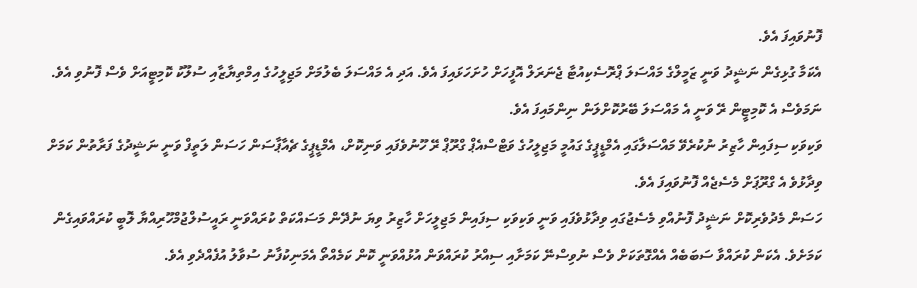ފޮނުވައިފަ އެވެ.
އެކަމާ ގުޅިގެން ނަޝީދު ވަނީ ޒަމީލްގެ މައްސަލަ ޕްރޮސެކިއުޓާ ޖެނަރަލް އޮފީހަށް ހުށަހަޅައިފަ އެވެ. އަދި އެ މައްސަލަ ބެލުމަށް މަޖިލީހުގެ އިމްތިޔާޒާއި ސުލޫކު ކޮމިޓީއަށް ވެސް ފޮނުވި އެވެ. ނަމަވެސް އެ ކޮމިޓީން ރޭ ވަނީ އެ މައްސަލަ ބޭރުކޮށްލަން ނިންމައިފަ އެވެ.
ވަކިވަކި ސިފައިން ހާޒިރު ނުކުރެވޭ މައްސަލާގައި އެމްޑީޕީގެ ގައުމީ މަޖިލީހުގެ ވަޓްސްއެޕް ގްރޫޕް ރޭ ހޫނުވެފައި ވަނިކޮށް، އެމްޑީޕީގެ ޗެއާޕާސަން ހަސަން ލަތީފް ވަނީ ނަޝީދުގެ ފަރާތުން ކަމަށް ވިދާޅުވެ އެ ގްރޫޕަށް މެސެޖެއް ފޮނުވައިފަ އެވެ.
ހަސަން މެދުވެރިކޮށް ނަޝީދު ފޮނުއްވި މެސެޖުގައި ވިދާޅުވެފައި ވަނީ ވަކިވަކި ސިފައިން މަޖިލީހަށް ހާޒިރު ވިޔަ ނުދޭން މަސައްކަތް ކުރައްވަނީ ރައީސުލްޖުމްހޫރިއްޔާ ލޮބީ ކުރައްވައިގެން ކަމަށެވެ. އެކަން ކުރައްވާ ސަބަބެއް އެއްގޮތަކަށް ވެސް ނުވިސްނޭ ކަމަށާއި ސިއްރު ކުރައްވަން އުޅުއްވަނީ ކޮން ކަމެއްތޯ އެމަނިކުފާނު ސުވާލު އުފެއްދެވި އެވެ.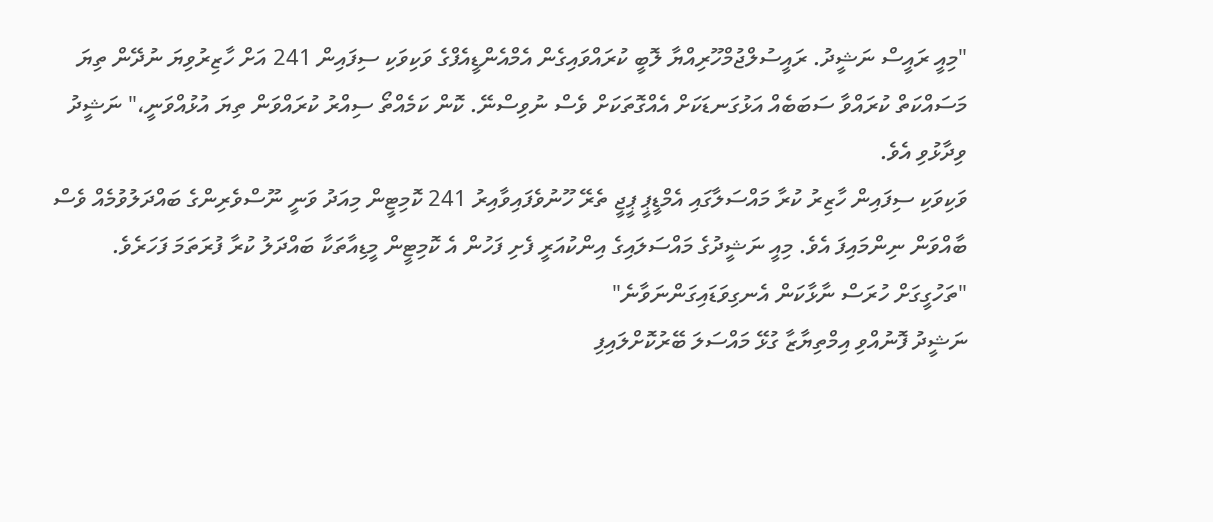"މިއީ ރައީސް ނަޝީދު. ރައީސުލްޖުމްހޫރިއްޔާ ލޮބީ ކުރައްވައިގެން އެމްއެންޑީއެފްގެ ވަކިވަކި ސިފައިން 241 އަށް ހާޒިރުވިޔަ ނުދޭން ތިޔަ މަސައްކަތް ކުރައްވާ ސަބަބެއް އަޅުގަނޑަކަށް އެއްގޮތަކަށް ވެސް ނުވިސްނޭ. ކޮން ކަމެއްތޯ ސިއްރު ކުރައްވަން ތިޔަ އުޅުއްވަނީ،" ނަޝީދު ވިދާޅުވި އެވެ.
ވަކިވަކި ސިފައިން ހާޒިރު ކުރާ މައްސަލާގައި އެމްޑީޕީ ޕީޖީ ތެރޭ ހޫނުވެފައިވާއިރު 241 ކޮމިޓީން މިއަދު ވަނީ ނޫސްވެރިންގެ ބައްދަލުވުމެއް ވެސް ބާއްވަން ނިންމައިފަ އެވެ. މިއީ ނަޝީދުގެ މައްސަލައިގެ އިންކުއަރީ ފެށި ފަހުން އެ ކޮމިޓީން މީޑިއާތަކާ ބައްދަލު ކުރާ ފުރަތަމަ ފަހަރެވެ.
"ތަހުގީގަށް ހުރަސް ނާޅާކަން އެނގިވަޑައިގަންނަވާނެ"
ނަޝީދު ފޮނުއްވި އިމްތިޔާޒާ ގުޅޭ މައްސަލަ ބޭރުކޮށްލައިފި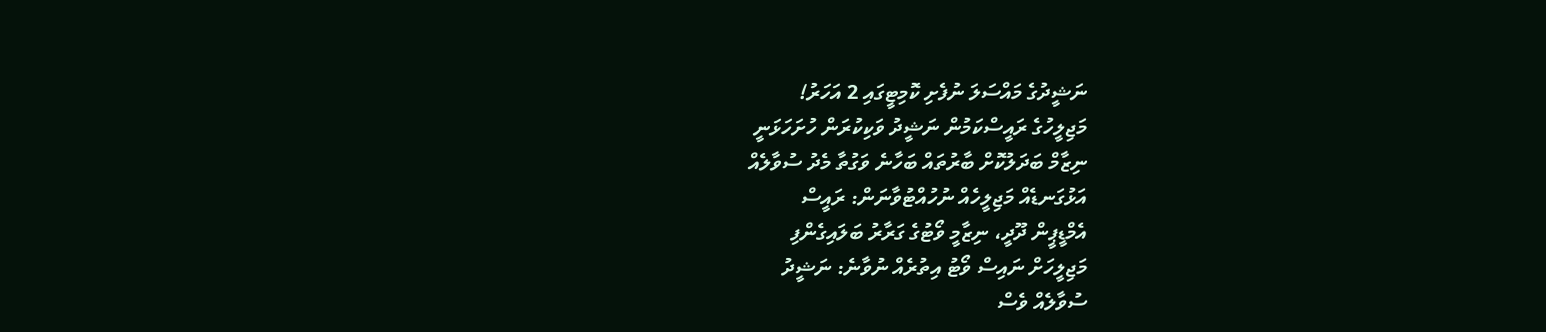ނަޝީދުގެ މައްސަލަ ނުފެށި ކޮމިޓީގައި 2 އަހަރު!
މަޖިލީހުގެ ރައީސްކަމުން ނަޝީދު ވަކިކުރަން ހުށަހަޅަނީ
ނިޒާމް ބަދަލުކޮށް ބާރުތައް ބަހާނެ ވަގުތާ މެދު ސުވާލެއް
އަޅުގަނޑެއް މަޖިލީހެއް ނުހުއްޓުވާނަން: ރައީސް
އެމްޑީޕީން ދޫދީ، ނިޒާމީ ވޯޓުގެ ގަރާރު ބަލައިގެންފި
މަޖިލީހަށް ނައިސް ވޯޓު އިތުރެއް ނުވާނެ: ނަޝީދު
ސުވާލެއް ވެސް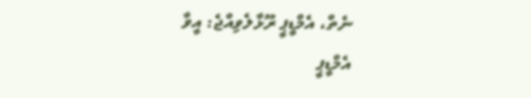ނެތް، އެމްޑީޕީ ރޫޅާލެވިއްޖެ: އީވާ
އެމްޑީޕީ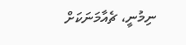ނިމުނީ، ޗެއާމަނަކަށް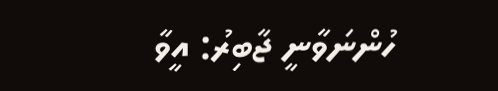ހުންނަވާނީ ޖާބިރު: އީވާ